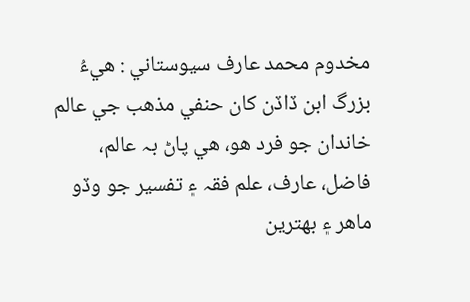مخدوم محمد عارف سيوستاني : هيءُ بزرگ ابن ڏاڏن کان حنفي مذهب جي عالم خاندان جو فرد هو، هي پاڻ بہ عالم، فاضل، عارف، علم فقہ ۽ تفسير جو وڏو ماهر ۽ بھترين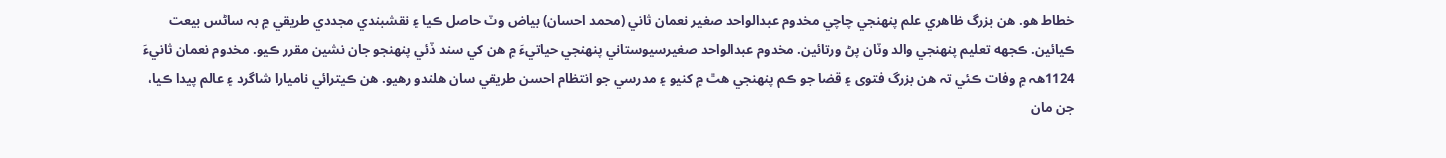خطاط هو. هن بزرگ ظاهري علم پنھنجي چاچي مخدوم عبدالواحد صغير نعمان ثاني (محمد احسان) بياض وٽ حاصل ڪيا ۽ نقشبندي مجددي طريقي ۾ بہ ساڻس بيعت ڪيائين. ڪجهه تعليم پنھنجي والد وٽان پڻ ورتائين. مخدوم عبدالواحد صغيرسيوستاني پنھنجي حياتيءَ ۾ هن کي سند ڏئي پنهنجو جان نشين مقرر ڪيو. مخدوم نعمان ثانيءَ 1124ھہ ۾ وفات ڪئي تہ هن بزرگ فتوى ۽ قضا جو ڪم پنھنجي هٿ ۾ کنيو ۽ مدرسي جو انتظام احسن طريقي سان هلندو رهيو. هن ڪيترائي ناميارا شاگرد ۽ عالم پيدا ڪيا، جن مان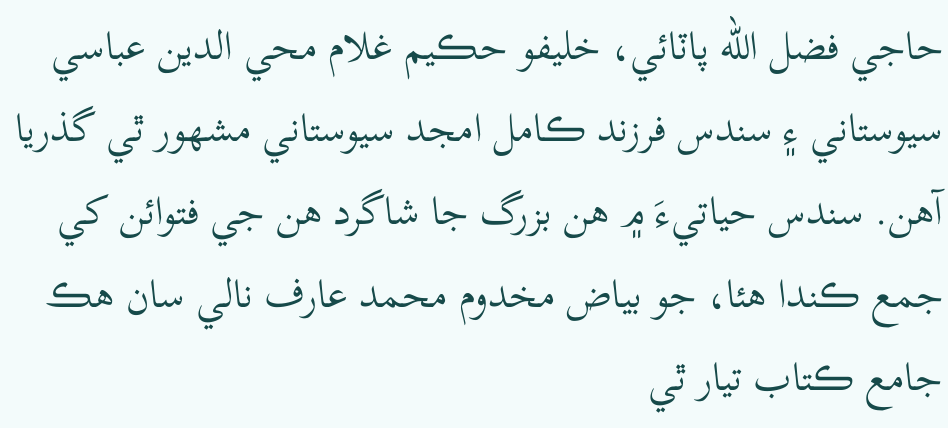حاجي فضل الله پاٽائي، خليفو حڪيم غلام محي الدين عباسي سيوستاني ۽ سندس فرزند ڪامل امجد سيوستاني مشھور ٿي گذريا آهن. سندس حياتيءَ ۾ هن بزرگ جا شاگرد هن جي فتوائن کي جمع ڪندا هئا، جو بياض مخدوم محمد عارف نالي سان هڪ جامع ڪتاب تيار ٿي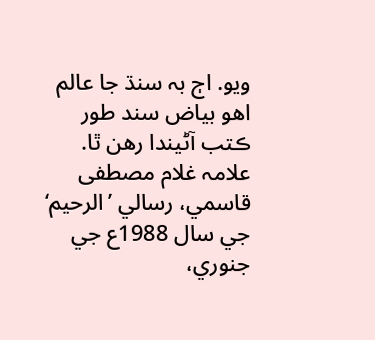ويو. اڄ بہ سنڌ جا عالم اهو بياض سند طور ڪتب آڻيندا رهن ٿا. علامہ غلام مصطفى قاسمي، رسالي ’الرحيم‘ جي سال 1988ع جي جنوري،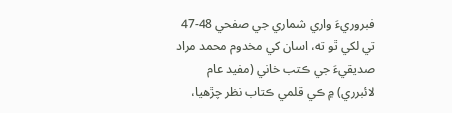فبروريءَ واري شماري جي صفحي 48-47 تي لکي ٿو ته، اسان کي مخدوم محمد مراد صديقيءَ جي ڪتب خاني (مفيد عام لائبرري) ۾ ڪي قلمي ڪتاب نظر چڙهيا،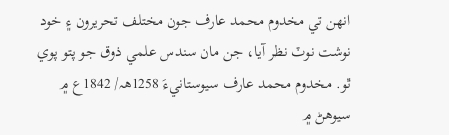انهن تي مخدوم محمد عارف جون مختلف تحريرون ۽ خود نوشت نوٽ نظر آيا، جن مان سندس علمي ذوق جو پتو پوي ٿو. مخدوم محمد عارف سيوستانيءَ 1258ھہ/ 1842ع ۾ سيوهڻ ۾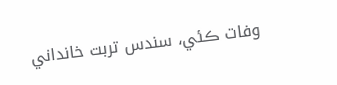وفات ڪئي، سندس تربت خانداني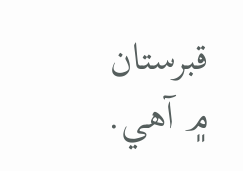قبرستان ۾ آهي.